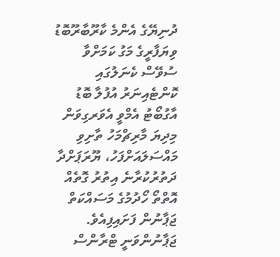ދުނިޔޭގެ އެންމެ ކާރޫބާރޫބޮޑު ވިޔަފާރީގެ މަގު ކަމަށްވާ ސުވޭސް ކެނަލުގައި ކޮންޓެއިނަރު އުފުލާ ބޮޑު އާގުބޯޓު އެމްވީ އެވަރގިވަން މިދިޔަ މާރިޗްމަހު ތާށިވި މައްސަލައަށްފަހު، ޔޫރަޕަށްދާ ދަތުރުކުރާނެ އިތުރު ގޮތެއް އޮތްތޯ ހޯދުމުގެ މަސައްކަތް ޖަޕާނުން ފަށައިފިއެވެ.
ޖަޕާނުންވަނީ ޓްރާންސް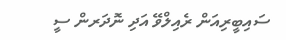ސައިބީރިއަން ރެއިލްވޭ އަދި ނޮދަރން ސީ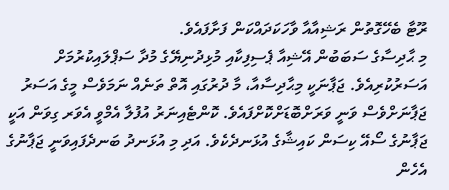ރޫޓާ ބެހޭގޮތުން ރަޝިއާއާ ވާހަކަދައްކަން ފަށާފައެވެ.
މި ޙާދިސާގެ ސަބަބުން އޭޝިއާ ޕެސިފިކާއި މުޅިދުނިޔޭގެ މުދާ ސަޕްލައިކުރުމަށް އަސަރުކުރިއެވެ. ޖަޕާނަކީ މިޙާދިސާއާ، މާ ދުރުގައި އޮތް ތަނެއް ނަމަވެސް މީގެ އަސަރު ޖަޕާނަށްވެސް ވަނީ ވަރަށްބޮޑަށްކޮށްފައެވެ. ކޮންޓެއިނަރު އުފުލާ އެމްވީ އެވަރ ގިވަން އަކީ ޖަޕާނުގެ ސޯއޭ ކިސަން ކައިޝާގެ އުޅަނދެކެވެ. އަދި މި އުޅަނދު ބަނދެފައިވަނީ ޖަޕާނުގެ އެހެން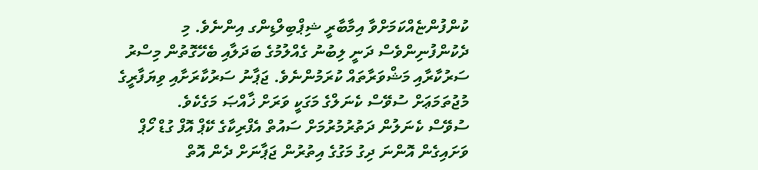ކުންފުންޏެއްކަމަށްވާ އިމާބާރީ ޝިޕްބިލްޑިންގ އިންނެވެ. މި ދެކުންފުނިންވެސް ދަނީ ލިބުނު ގެއްލުމުގެ ބަދަލާއި ބެހޭގޮތުން މިސްރު ސަރުކާރާއި މަޝްވަރާތައް ކުރަމުންނެވެ. ޖަޕާނު ސަރުކާރަށާއި ވިޔަފާރީގެ މުޖުތަމަޢަށް ސުވޭސް ކެނަލްގެ މަގަކީ ވަރަށް ޚާއްޞަ މަގެކެވެ.
ސުވޭސް ކެނަލުން ދަތުރުމުރުމަށް ސައުތް އެފްރިކާގެ ކޭޕް އޮފް ގުޑް ހޯޕް ވަށައިގެން އޮންނަ ދިގު މަގުގެ އިތުރުން ޖަޕާނަށް ދެން އޮތް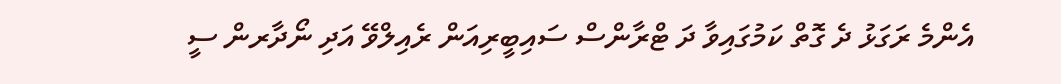އެންމެ ރަގަޅު ދެ ގޮތް ކަމުގައިވާ ދަ ޓްރާންސް ސައިބީރިއަން ރެއިލްވޭ އަދި ނޯދާރން ސީ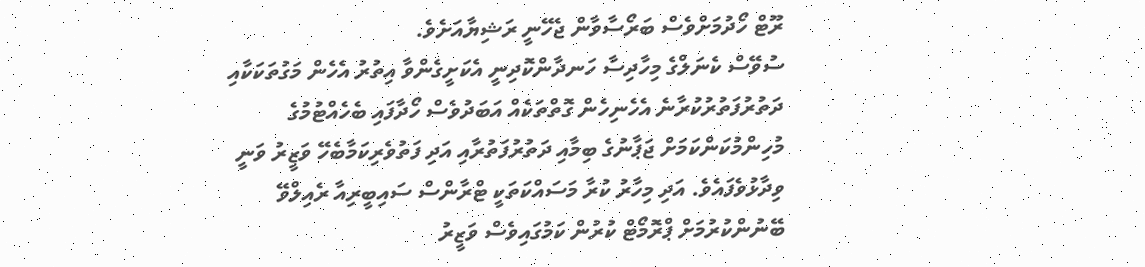ރޫޓް ހޯދުމަށްވެސް ބަރޯސާވާން ޖެހޭނީ ރަޝިޔާއަށެވެ.
ސުވޭސް ކެނަލްގެ މިހާދިސާ ހަނދާންކޮދިނީ އެކަށީގެންވާ އިތުރު އެހެން މަގުތަކަކާއި ދަތުރުފަތުރުކުރާނެ އެހެނިހެން ގޮތްތަކެއް އަބަދުވެސް ހޯދާފައި ބެހެއްޓުމުގެ މުހިންމުކަންކަމަށް ޖަޕާނުގެ ބިމާއި ދަތުރުފަތުރާއި އަދި ފަތުވެރިކަމާބެހޭ ވަޒީރު ވަނީ ވިދާޅުވެފައެވެ. އަދި މިހާރު ކުރާ މަސައްކަތަކީ ޓްރާންސް ސައިބީރިއާ ރެއިލްވޭ ބޭނުންކުރުމަށް ޕްރޮމޯޓް ކުރުން ކަމުގައިވެސް ވަޒީރު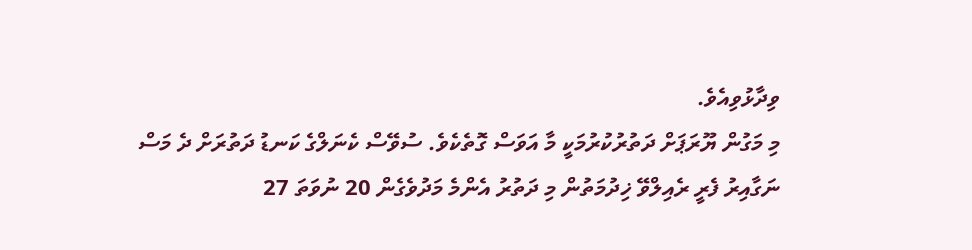ވިދާޅުވިއެވެ.
މި މަގުން ޔޫރަޕަށް ދަތުރުކުރުމަކީ މާ އަވަސް ގޮތެކެވެ. ސުވޭސް ކެނަލްގެ ކަނޑު ދަތުރަށް ދެ މަސް ނަގާއިރު ފެރީ ރެއިލްވޭ ޚިދުމަތުން މި ދަތުރު އެންމެ މަދުވެގެން 20 ނުވަތަ 27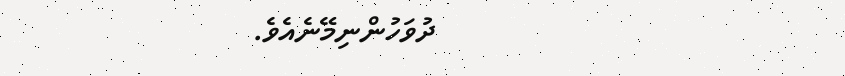ދުވަހުންނިމޭނެއެވެ.